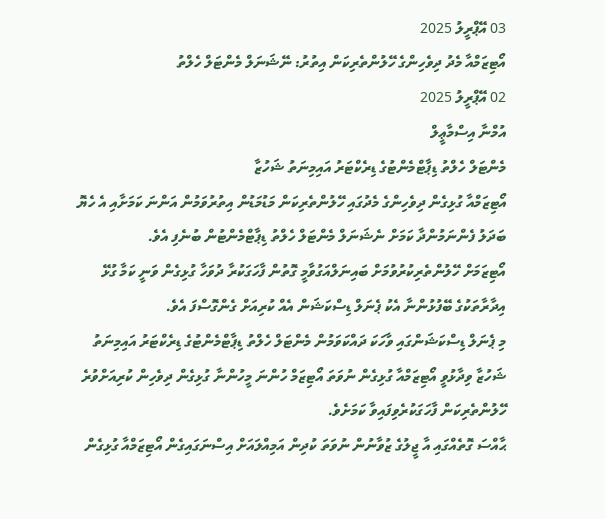03 އޭޕްރީލު 2025
އޯޓިޒަމްއާ މެދު ދިވެހިންގެ ހޭލުންތެރިކަން އިތުރު: ނޭޝަނަލް މެންޓަލް ހެލްތު
02 އޭޕްރީލު 2025
އުމްނާ އިސްމާޢީލް
މެންޓަލް ހެލްތު ޑިޕާޓްމެންޓުގެ ޑިރެކްޓަރު އައިމިނަތު ޝަހުޒާ
އޯޓިޒަމްއާ ގުޅިގެން ދިވެހިންގެ މެދުގައި ހޭލުންތެރިކަން މަޑުމަޑުން އިތުރުވަމުން އަންނަ ކަމަށާއި އެ ހެޔޮ ބަދަލު ފެންނަމުންދާ ކަމަށް ނެޝަނަލް މެންޓަލް ހެލްތު ޑިޕާޓްމެންޓުން ބުނެފި އެވެ.
އޯޓިޒަމަށް ހޭލުންތެރިކުރުވުމަށް ބައިނަލްއަގުވާމީ ގޮތުން ފާހަގަކުރާ ދުވަހާ ގުޅިގެން ވަނީ ކަމާ ގުޅޭ އިދާރާތަކުގެ ބޭފުޅުންނާ އެކު ޕެނަލް ޑިސްކަޝަން އެއް ކުރިއަށް ގެންގޮސްފަ އެވެ.
މި ޕެނަލް ޑިސްކަޝަންގައި ވާހަކަ ދައްކަވަމުން މެންޓަލް ހެލްތު ޑިޕާޓްމެންޓުގެ ޑިރެކްޓަރު އައިމިނަތު ޝަހުޒާ ވިދާޅުވީ އޯޓިޒަމްއާ ގުޅިގެން ނުވަތަ އޯޓިޒަމް ހުންނަ މީހުންނާ ގުޅިގެން ދިވެހިން ކުރިއަށްވުރެ ހޭލުންތެރިކަން ފާހަގަކުރެވިފައިވާ ކަމަށެވެ.
ޙާއްސަ ގޮތެއްގައި އާ ޖީލުގެ ޒުވާނުން ނުވަތަ ކުދިން އަމިއްލައަށް އިސްނަގައިގެން އޯޓިޒަމްއާ ގުޅިގެން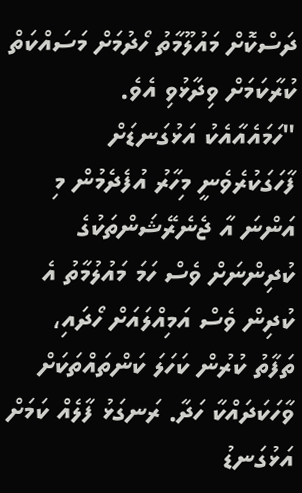ދަސްކޮށް މައުލޫމާތު ހޯދުމަށް މަސައްކަތް ކުރާކަމަށް ވިދާޅުވި އެވެ.
"ހަމައެއާއެކު އަޅުގަނޑަށް ފާހަގަކުރެވެނީ މިހާރު އުފެދެމުން މި އަންނަ އާ ޖެނެރޭޝަންތަކުގެ ކުދިންނަށް ވެސް ހަމަ މައުލުމާތު އެ ކުދިން ވެސް އަމިއްލައަށް ހޯދައި، ތަފާތު ކުރުން ކަހަލަ ކަންތައްތަކަށް ވާހަކަދައްކާ ހަދާ. ރަނގަޅު ފާލެއް ކަމަށް އަޅުގަނޑު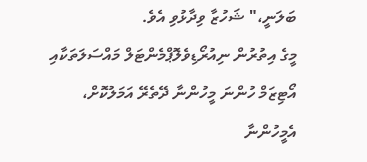ބަލަނީ،" ޝަހުޒާ ވިދާޅުވި އެވެ.
މީގެ އިތުރުން ނިއުރޯޑިވެލޮޕްމެންޓަލް މައްސަލަތަކާއި އޯޓިޒަމް ހުންނަ މީހުންނާ ދޭތެރޭ އަމަލުކޮށް، އެމީހުންނާ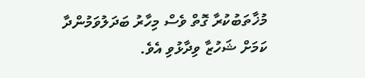މުޚާތަބުކުރާ ގޮތް ވެސް މިހާރު ބަދަލުވަމުންދާ ކަމަށް ޝަހުޒާ ވިދާޅުވި އެވެ.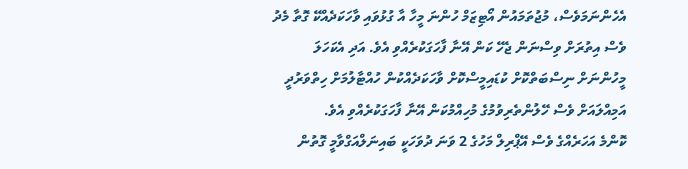އެހެންނަމަވެސް، މުޖުތަމައުން އޯޓިޒަމް ހުންނަ މީހާ އާ ގުޅުވައި ވާހަކަދެއްކޭ ގޮތާ މެދު ވެސް އިތުރަށް ވިސްނަން ޖެހޭ ކަން އޭނާ ފާހަގަކުރެއްވި އެވެ. އަދި އެކަހަލަ މީހުންނަށް ނިސްބަތްކޮށް ކުޑައިމީސްކޮށް ވާހަކަދެއްކުން ހުއްޓާލުމަށް ހިތްވަރުދީ އަމިއްލައަށް ވެސް ހޭލުންތެރިވުމުގެ މުހިއްމުކަން އޭނާ ފާހަގަކުރެއްވި އެވެ.
ކޮންމެ އަހަރެއްގެ ވެސް އޭޕްރިލް މަހުގެ 2 ވަނަ ދުވަހަކީ ބައިނަލްއަގްވާމީ ގޮތުން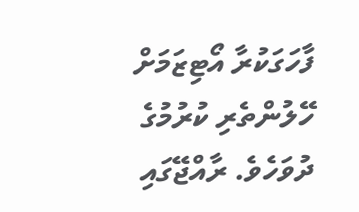ފާހަގަކުރާ އޯޓިޒަމަށް ހޭލުންތެރި ކުރުމުގެ ދުވަހެވެ. ރާއްޖޭގައި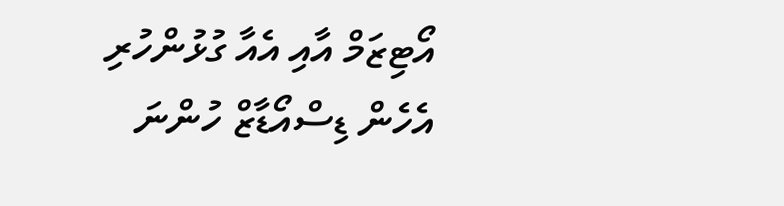އޯޓިޒަމް އާއި އެއާ ގުޅުންހުރި އެހެން ޑިސްއޯޑާޒް ހުންނަ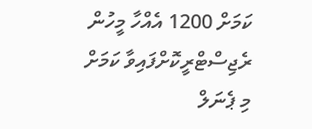ކަމަށް 1200 އެއްހާ މީހުން ރެޖިސްޓްރީކޮށްފައިވާ ކަމަށް މި ޕެނަލް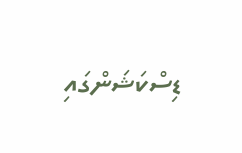ޑިސްކަޝަންގައި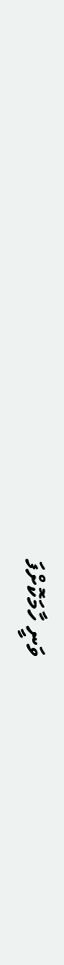ވަނީ ހާމަކޮށްފަ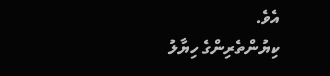އެވެ.
ކިޔުންތެރިންގެ ހިޔާލު